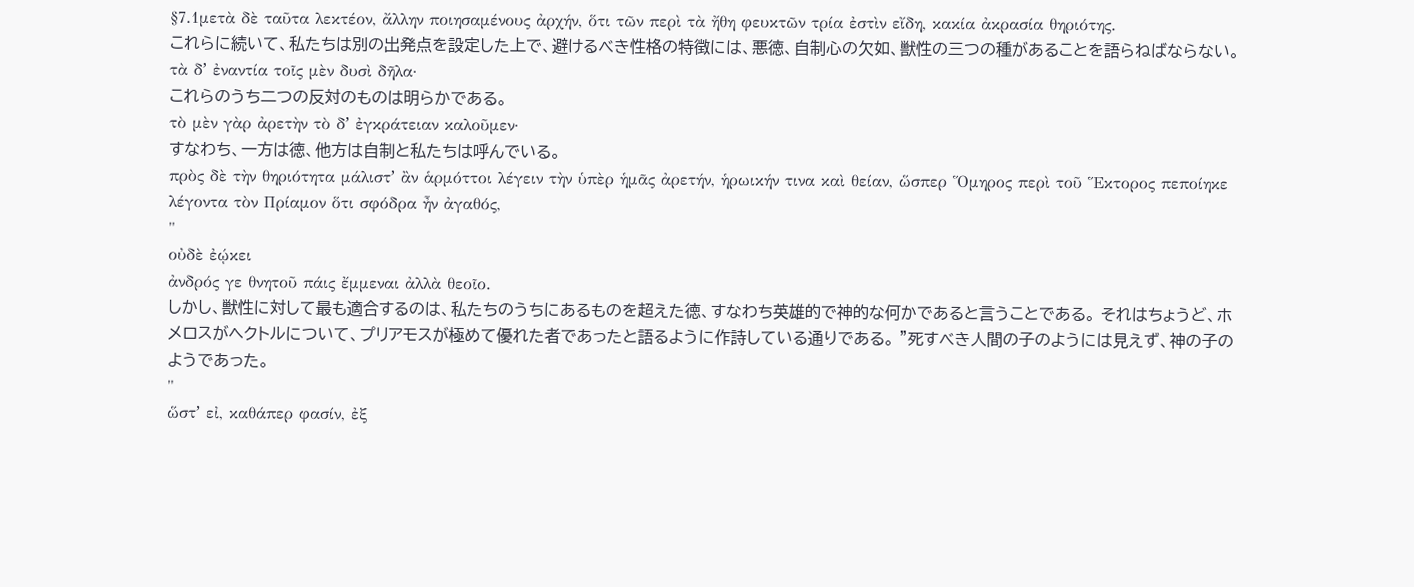§7.1μετὰ δὲ ταῦτα λεκτέον, ἄλλην ποιησαμένους ἀρχήν, ὅτι τῶν περὶ τὰ ἤθη φευκτῶν τρία ἐστὶν εἴδη, κακία ἀκρασία θηριότης.
これらに続いて、私たちは別の出発点を設定した上で、避けるべき性格の特徴には、悪徳、自制心の欠如、獣性の三つの種があることを語らねばならない。
τὰ δʼ ἐναντία τοῖς μὲν δυσὶ δῆλα·
これらのうち二つの反対のものは明らかである。
τὸ μὲν γὰρ ἀρετὴν τὸ δʼ ἐγκράτειαν καλοῦμεν·
すなわち、一方は徳、他方は自制と私たちは呼んでいる。
πρὸς δὲ τὴν θηριότητα μάλιστʼ ἂν ἁρμόττοι λέγειν τὴν ὑπὲρ ἡμᾶς ἀρετήν, ἡρωικήν τινα καὶ θείαν, ὥσπερ Ὅμηρος περὶ τοῦ Ἕκτορος πεποίηκε λέγοντα τὸν Πρίαμον ὅτι σφόδρα ἦν ἀγαθός,
"
οὐδὲ ἐῴκει
ἀνδρός γε θνητοῦ πάις ἔμμεναι ἀλλὰ θεοῖο.
しかし、獣性に対して最も適合するのは、私たちのうちにあるものを超えた徳、すなわち英雄的で神的な何かであると言うことである。 それはちょうど、ホメロスがヘクトルについて、プリアモスが極めて優れた者であったと語るように作詩している通りである。 "死すべき人間の子のようには見えず、神の子のようであった。
"
ὥστʼ εἰ, καθάπερ φασίν, ἐξ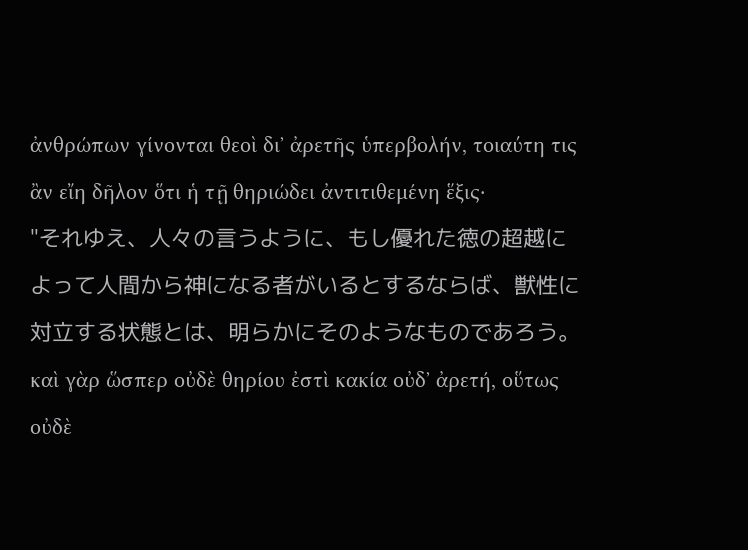ἀνθρώπων γίνονται θεοὶ διʼ ἀρετῆς ὑπερβολήν, τοιαύτη τις ἂν εἴη δῆλον ὅτι ἡ τῇ θηριώδει ἀντιτιθεμένη ἕξις·
"それゆえ、人々の言うように、もし優れた徳の超越によって人間から神になる者がいるとするならば、獣性に対立する状態とは、明らかにそのようなものであろう。
καὶ γὰρ ὥσπερ οὐδὲ θηρίου ἐστὶ κακία οὐδʼ ἀρετή, οὕτως οὐδὲ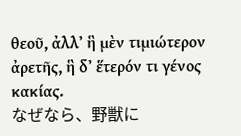θεοῦ, ἀλλʼ ἣ μὲν τιμιώτερον ἀρετῆς, ἣ δʼ ἕτερόν τι γένος κακίας.
なぜなら、野獣に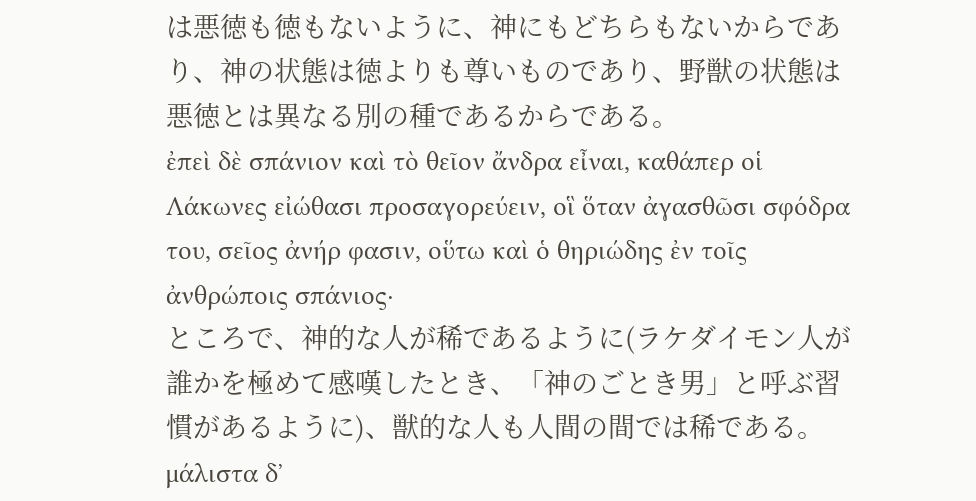は悪徳も徳もないように、神にもどちらもないからであり、神の状態は徳よりも尊いものであり、野獣の状態は悪徳とは異なる別の種であるからである。
ἐπεὶ δὲ σπάνιον καὶ τὸ θεῖον ἄνδρα εἶναι, καθάπερ οἱ Λάκωνες εἰώθασι προσαγορεύειν, οἳ ὅταν ἀγασθῶσι σφόδρα του, σεῖος ἀνήρ φασιν, οὕτω καὶ ὁ θηριώδης ἐν τοῖς ἀνθρώποις σπάνιος·
ところで、神的な人が稀であるように(ラケダイモン人が誰かを極めて感嘆したとき、「神のごとき男」と呼ぶ習慣があるように)、獣的な人も人間の間では稀である。
μάλιστα δʼ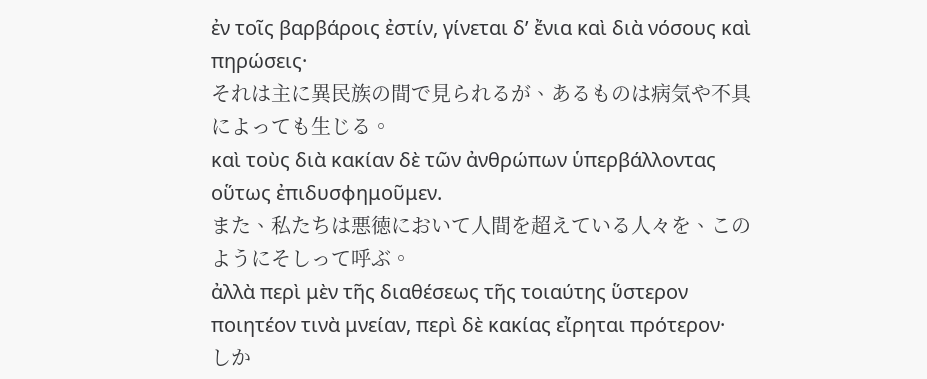ἐν τοῖς βαρβάροις ἐστίν, γίνεται δʼ ἔνια καὶ διὰ νόσους καὶ πηρώσεις·
それは主に異民族の間で見られるが、あるものは病気や不具によっても生じる。
καὶ τοὺς διὰ κακίαν δὲ τῶν ἀνθρώπων ὑπερβάλλοντας οὕτως ἐπιδυσφημοῦμεν.
また、私たちは悪徳において人間を超えている人々を、このようにそしって呼ぶ。
ἀλλὰ περὶ μὲν τῆς διαθέσεως τῆς τοιαύτης ὕστερον ποιητέον τινὰ μνείαν, περὶ δὲ κακίας εἴρηται πρότερον·
しか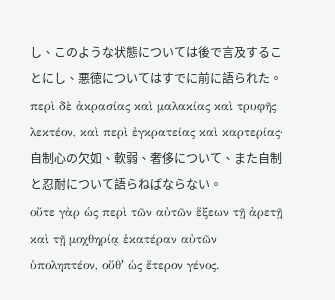し、このような状態については後で言及することにし、悪徳についてはすでに前に語られた。
περὶ δὲ ἀκρασίας καὶ μαλακίας καὶ τρυφῆς λεκτέον, καὶ περὶ ἐγκρατείας καὶ καρτερίας·
自制心の欠如、軟弱、奢侈について、また自制と忍耐について語らねばならない。
οὔτε γὰρ ὡς περὶ τῶν αὐτῶν ἕξεων τῇ ἀρετῇ καὶ τῇ μοχθηρίᾳ ἑκατέραν αὐτῶν ὑποληπτέον, οὔθʼ ὡς ἕτερον γένος.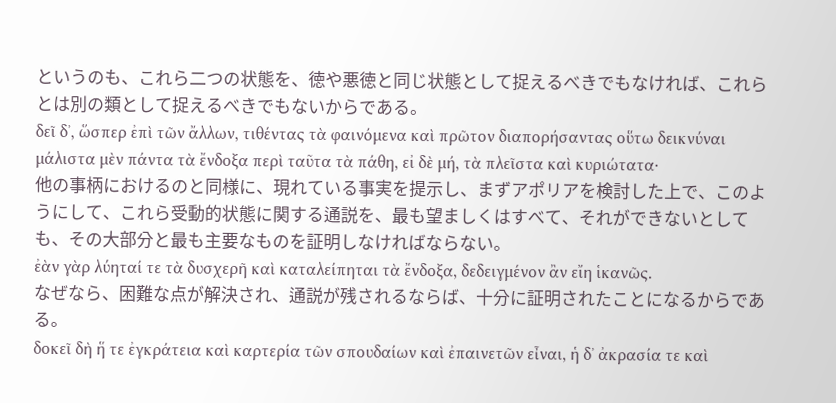というのも、これら二つの状態を、徳や悪徳と同じ状態として捉えるべきでもなければ、これらとは別の類として捉えるべきでもないからである。
δεῖ δʼ, ὥσπερ ἐπὶ τῶν ἄλλων, τιθέντας τὰ φαινόμενα καὶ πρῶτον διαπορήσαντας οὕτω δεικνύναι μάλιστα μὲν πάντα τὰ ἔνδοξα περὶ ταῦτα τὰ πάθη, εἰ δὲ μή, τὰ πλεῖστα καὶ κυριώτατα·
他の事柄におけるのと同様に、現れている事実を提示し、まずアポリアを検討した上で、このようにして、これら受動的状態に関する通説を、最も望ましくはすべて、それができないとしても、その大部分と最も主要なものを証明しなければならない。
ἐὰν γὰρ λύηταί τε τὰ δυσχερῆ καὶ καταλείπηται τὰ ἔνδοξα, δεδειγμένον ἂν εἴη ἱκανῶς.
なぜなら、困難な点が解決され、通説が残されるならば、十分に証明されたことになるからである。
δοκεῖ δὴ ἥ τε ἐγκράτεια καὶ καρτερία τῶν σπουδαίων καὶ ἐπαινετῶν εἶναι, ἡ δʼ ἀκρασία τε καὶ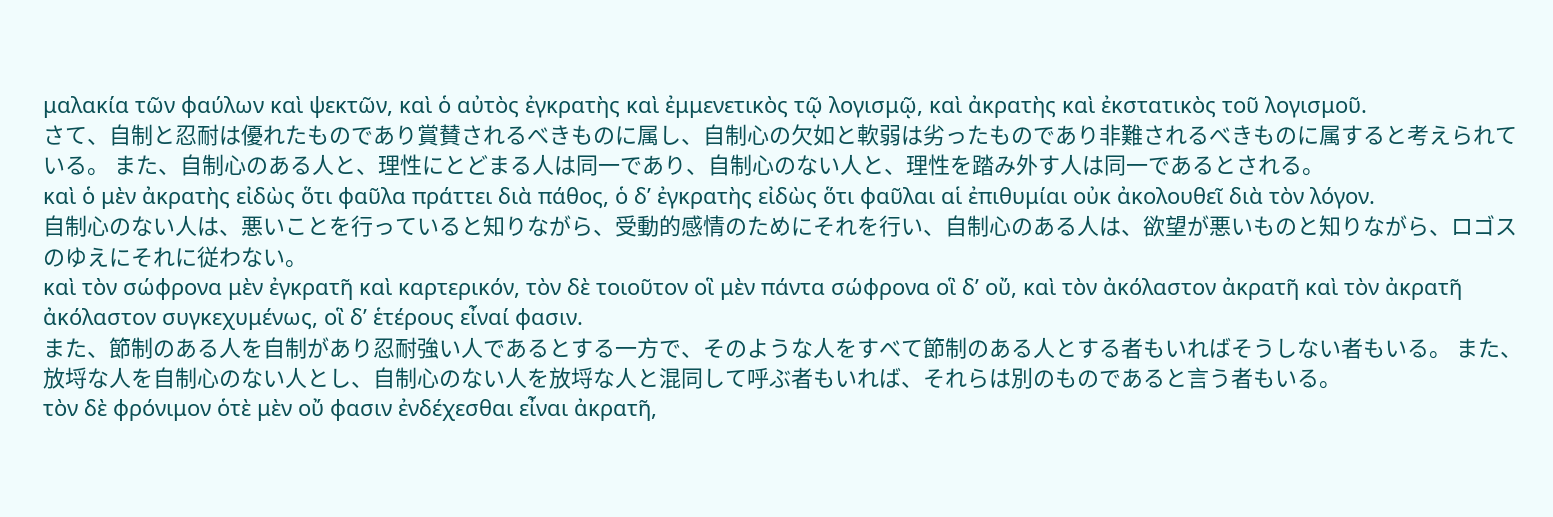μαλακία τῶν φαύλων καὶ ψεκτῶν, καὶ ὁ αὐτὸς ἐγκρατὴς καὶ ἐμμενετικὸς τῷ λογισμῷ, καὶ ἀκρατὴς καὶ ἐκστατικὸς τοῦ λογισμοῦ.
さて、自制と忍耐は優れたものであり賞賛されるべきものに属し、自制心の欠如と軟弱は劣ったものであり非難されるべきものに属すると考えられている。 また、自制心のある人と、理性にとどまる人は同一であり、自制心のない人と、理性を踏み外す人は同一であるとされる。
καὶ ὁ μὲν ἀκρατὴς εἰδὼς ὅτι φαῦλα πράττει διὰ πάθος, ὁ δʼ ἐγκρατὴς εἰδὼς ὅτι φαῦλαι αἱ ἐπιθυμίαι οὐκ ἀκολουθεῖ διὰ τὸν λόγον.
自制心のない人は、悪いことを行っていると知りながら、受動的感情のためにそれを行い、自制心のある人は、欲望が悪いものと知りながら、ロゴスのゆえにそれに従わない。
καὶ τὸν σώφρονα μὲν ἐγκρατῆ καὶ καρτερικόν, τὸν δὲ τοιοῦτον οἳ μὲν πάντα σώφρονα οἳ δʼ οὔ, καὶ τὸν ἀκόλαστον ἀκρατῆ καὶ τὸν ἀκρατῆ ἀκόλαστον συγκεχυμένως, οἳ δʼ ἑτέρους εἶναί φασιν.
また、節制のある人を自制があり忍耐強い人であるとする一方で、そのような人をすべて節制のある人とする者もいればそうしない者もいる。 また、放埒な人を自制心のない人とし、自制心のない人を放埒な人と混同して呼ぶ者もいれば、それらは別のものであると言う者もいる。
τὸν δὲ φρόνιμον ὁτὲ μὲν οὔ φασιν ἐνδέχεσθαι εἶναι ἀκρατῆ,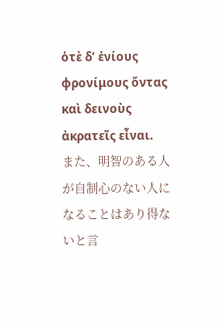ὁτὲ δʼ ἐνίους φρονίμους ὄντας καὶ δεινοὺς ἀκρατεῖς εἶναι.
また、明智のある人が自制心のない人になることはあり得ないと言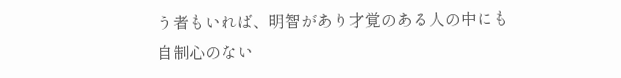う者もいれば、明智があり才覚のある人の中にも自制心のない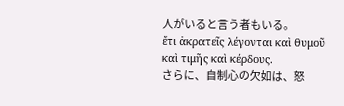人がいると言う者もいる。
ἔτι ἀκρατεῖς λέγονται καὶ θυμοῦ καὶ τιμῆς καὶ κέρδους.
さらに、自制心の欠如は、怒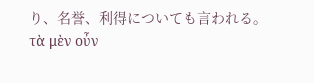り、名誉、利得についても言われる。
τὰ μὲν οὖν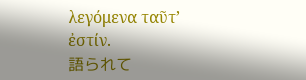λεγόμενα ταῦτʼ ἐστίν.
語られて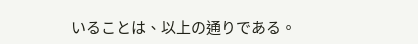いることは、以上の通りである。